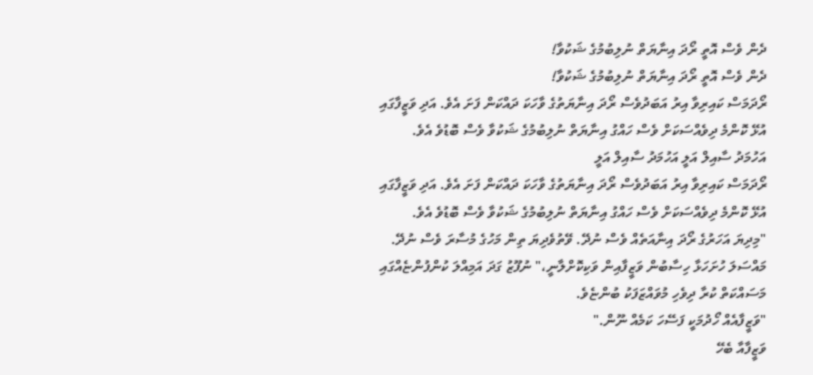ދެން ވެސް އޮތީ ރޯދަ އިނާޔަތް ނުލިބުމުގެ ޝަކުވާ!
ދެން ވެސް އޮތީ ރޯދަ އިނާޔަތް ނުލިބުމުގެ ޝަކުވާ!
ރޯދަމަސް ކައިރިވާ އިރު އަބަދުވެސް ރޯދަ އިނާޔަތުގެ ވާހަކަ ދައްކަން ފަށަ އެވެ. އަދި ވަޒީފާގައި އުޅޭ ކޮންމެ ދިވެއްސަކަށް ވެސް ހައްގު އިނާޔަތް ނުލިބުމުގެ ޝަކުވާ ވެސް ބޮޑުވެ އެވެ.
އަހުމަދު ސާއިލް އަލީ އަހުމަދު ސާއިލް އަލީ
ރޯދަމަސް ކައިރިވާ އިރު އަބަދުވެސް ރޯދަ އިނާޔަތުގެ ވާހަކަ ދައްކަން ފަށަ އެވެ. އަދި ވަޒީފާގައި އުޅޭ ކޮންމެ ދިވެއްސަކަށް ވެސް ހައްގު އިނާޔަތް ނުލިބުމުގެ ޝަކުވާ ވެސް ބޮޑުވެ އެވެ.
"މިދިޔަ އަހަރުގެ ރޯދަ އިނާއަތެއް ވެސް ނުދޭ. ވޭތުވެދިޔަ ތިން މަހުގެ މުސާރަ ވެސް ނުދޭ. މައްސަލަ ހުށަހަޅާ ހިސާބުން ވަޒީފާއިން ވަކިކޮށްލާނީ،" ނުފޫޒު ގަދަ އަމިއްލަ ކުންފުންޏެއްގައި މަސައްކަތް ކުރާ ދިވެހި މުވައްޒަފަކު ބުންޏެވެ.
"ވަޒީފާއެއް ހޯދުމަކީ ފަސޭހަ ކަމެއް ނޫން."
ވަޒީފާއާ ބެހޭ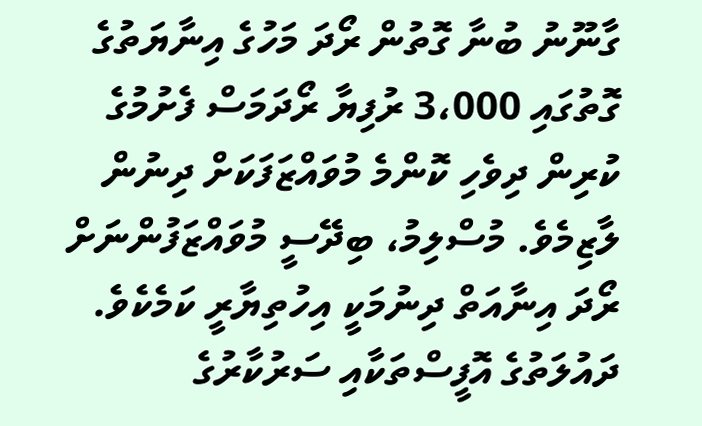ގާނޫނު ބުނާ ގޮތުން ރޯދަ މަހުގެ އިނާޔަތުގެ ގޮތުގައި 3،000 ރުފިޔާ ރޯދަމަސް ފެށުމުގެ ކުރިން ދިވެހި ކޮންމެ މުވައްޒަފަކަށް ދިނުން ލާޒިމެވެ. މުސްލިމު، ބިދޭސީ މުވައްޒަފުންނަށް ރޯދަ އިނާއަތް ދިނުމަކީ އިހުތިޔާރީ ކަމެކެވެ.
ދައުލަތުގެ އޮފީސްތަކާއި ސަރުކާރުގެ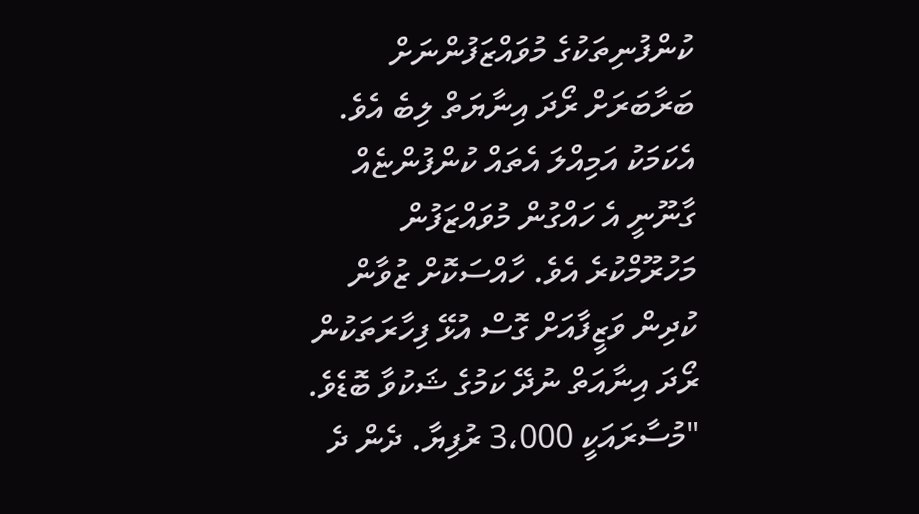ކުންފުނިތަކުގެ މުވައްޒަފުންނަށް ބަރާބަރަށް ރޯދަ އިނާޔަތް ލިބެ އެވެ. އެކަމަކު އަމިއްލަ އެތައް ކުންފުންޏެއް ގާނޫނީ އެ ހައްގުން މުވައްޒަފުން މަހުރޫމްކުރެ އެވެ. ހާއްސަކޮށް ޒުވާން ކުދިން ވަޒީފާއަށް ގޮސް އުޅޭ ފިހާރަތަކުން ރޯދަ އިނާއަތް ނުދޭ ކަމުގެ ޝަކުވާ ބޮޑެވެ.
"މުސާރައަކީ 3،000 ރުފިޔާ. ދެން ދެ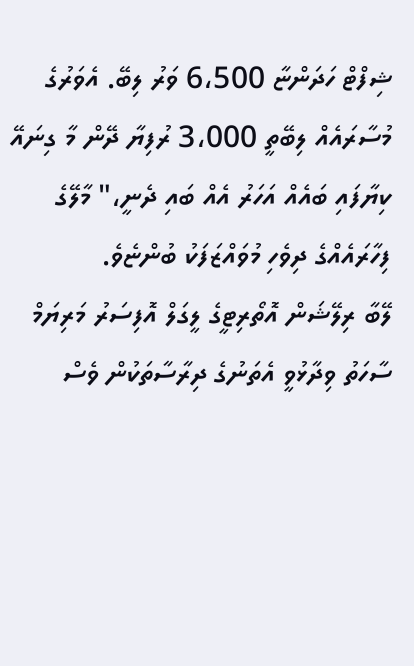ޝިފްޓް ހަދަންޏާ 6،500 ވަރު ލިބޭ. އެވަރުގެ މުސާރައެއް ލިބޭތީ 3،000 ރުފިޔާ ދޭން މާ ގިނައޭ ކިޔާފައި ބައެއް އަހަރު އެއް ބައި ދެނީ،" މާލޭގެ ފިހާރައެއްގެ ދިވެހި މުވައްޒަފަކު ބުންޏެވެ.
ލޭބާ ރިލޭޝަން އޮތޯރިޓީގެ ލީގަލް އޮފިސަރު މަރިޔަމް ސާހަތު ވިދާޅުވީ އެތަނުގެ ދިރާސާތަކުން ވެސް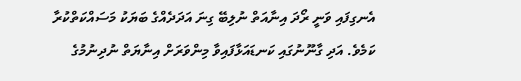އެނގިފައި ވަނީ ރޯދަ އިނާއަތް ނުލިބޭ ގިނަ އަދަދެއްގެ ބަޔަކު މަސައްކަތްކުރާ ކަމެވެ. އަދި ގާނޫނުގައި ކަނޑައަޅާފައިވާ މިންވަރަށް އިނާޔަތް ނުދިނުމުގެ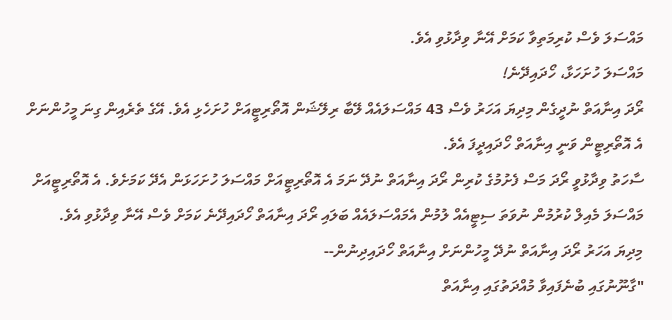މައްސަލަ ވެސް ކުރިމަތިވާ ކަމަށް އޭނާ ވިދާޅުވި އެވެ.
މައްސަލަ ހުށަހަޅާ، ހޯދައިދޭނެ!
ރޯދަ އިނާއަތް ނުދީގެން މިދިޔަ އަހަރު ވެސް 43 މައްސަލައެއް ލޭބާ ރިލޭޝަން އޮތޯރިޓީއަށް ހުށަހެޅި އެވެ. އޭގެ ތެރެއިން ގިނަ މީހުންނަށް އެ އޮތޯރިޓީން ވަނީ އިނާއަތް ހޯދައިދީފަ އެވެ.
ސާހަތު ވިދާޅުވީ ރޯދަ މަސް ފެށުމުގެ ކުރިން ރޯދަ އިނާއަތް ނުދޭ ނަމަ އެ އޮތޯރިޓީއަށް މައްސަލަ ހުށަހަޅަން އެދޭ ކަމަށެވެ. އެ އޮތޯރިޓީއަށް މައްސަލަ މެއިލް ކުރުމުން ނުވަތަ ސިޓީއެއް ލުމުން އެމައްސަލައެއް ބަލައި ރޯދަ އިނާއަތް ހޯދައިދޭނެ ކަމަށް ވެސް އޭނާ ވިދާޅުވި އެވެ.
މިދިޔަ އަހަރު ރޯދަ އިނާއަތް ނުދޭ މީހުންނަށް އިނާއަތް ހޯދައިދިނުން--
"ގާނޫނުގައި ބުނެފައިވާ މުއްދަތުގައި އިނާއަތް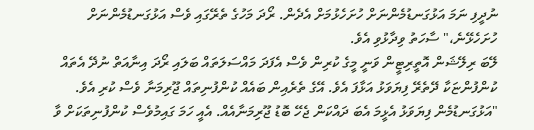ނުދީފި ނަމަ އަޅުގަނޑުމެންނަށް ހުށަހެޅުމަށް އެދެން. ރޯދަ މަހުގެ ތެރޭގައި ވެސް އަޅުގަނޑުމެންނަށް ހުށަހެޅޭނެ،" ސާހަތު ވިދާޅުވި އެވެ.
ލޭބަ ރިލޭޝަން އޮތީރިޓީން ވަނީ މީގެ ކުރިން ވެސް އެފަދަ މައްސަލަތައް ބަލައި ރޯދަ އިނާއަތް ނުދޭ އެތައް ކުންފުންޏަކާ ދޭތެރޭ ފިޔަވަޅު އަޅާފަ އެވެ. އޭގެ ތެރެއިން ބައެއް ކުންފުނިތައް ޖޫރިމަނާ ވެސް ކުރި އެވެ.
"އަޅުގަނޑުމެން ފިޔަވަޅު އެޅީމަ އެބަ ދައްކަން ޖެހޭ ބޮޑު ޖޫރިމަނާއެއް. އެއީ ހަމަ ގައިމުވެސް ކުންފުނިތަކަށް ވާ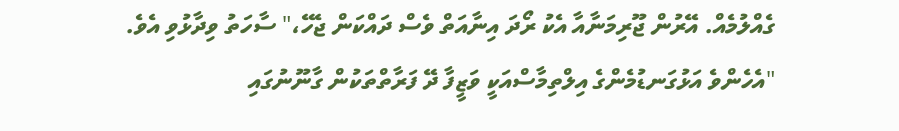ގެއްލުމެއް. އޭރުން ޖޫރިމަނާއާ އެކު ރޯދަ އިނާއަތް ވެސް ދައްކަން ޖެހޭ،" ސާހަތު ވިދާޅުވި އެވެ.
"އެހެންވެ އަޅުގަނޑުމެންގެ އިލްތިމާސްއަކީ ވަޒީފާ ދޭ ފަރާތްތަކުން ގާނޫނުގައި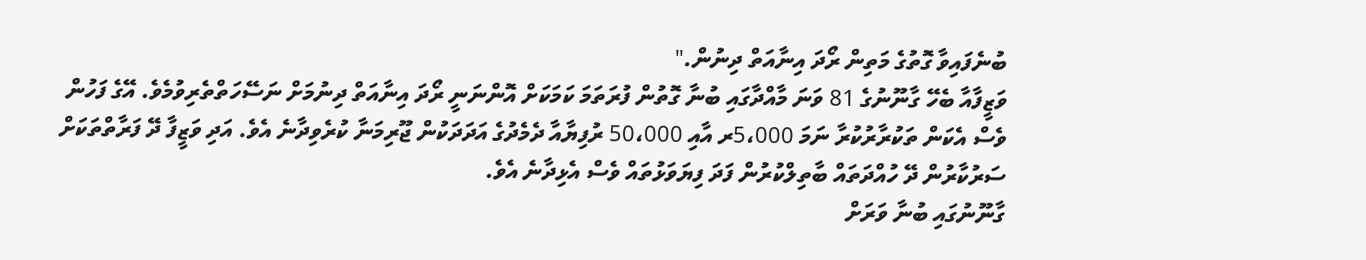ބުނެފައިވާ ގޮތުގެ މަތިން ރޯދަ އިނާއަތް ދިނުން."
ވަޒީފާއާ ބެހޭ ގާނޫނުގެ 81 ވަނަ މާއްދާގައި ބުނާ ގޮތުން ފުރަތަމަ ކަމަކަށް އޮންނަނީ ރޯދަ އިނާއަތް ދިނުމަށް ނަސޭހަތްތެރިވުމެވެ. އޭގެ ފަހުން ވެސް އެކަން ތަކުރާރުކުރާ ނަމަ 5،000ރ އާއި 50،000 ރުފިޔާއާ ދެމެދުގެ އަދަދަކުން ޖޫރިމަނާ ކުރެވިދާނެ އެވެ. އަދި ވަޒީފާ ދޭ ފަރާތްތަކަށް ސަރުކާރުން ދޭ ހުއްދަތައް ބާތިލްކުރުން ފަދަ ފިޔަވަޅުތައް ވެސް އެޅިދާނެ އެވެ.
ގާނޫނުގައި ބުނާ ވަރަށް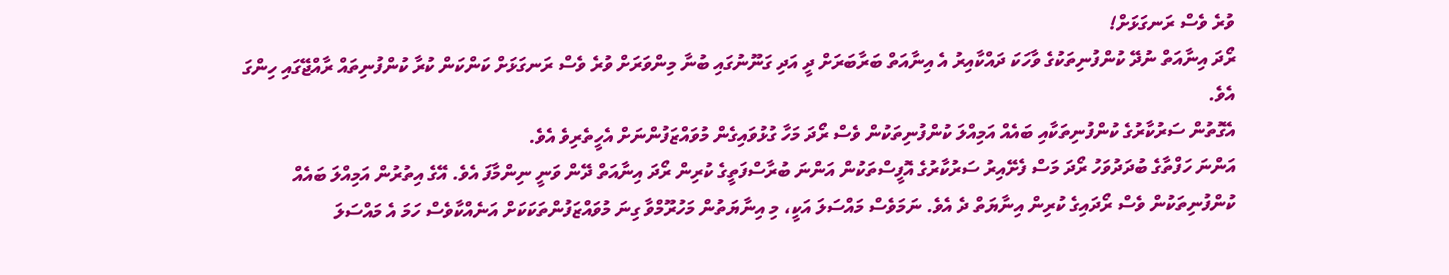ވުރެ ވެސް ރަނގަޅަށް!
ރޯދަ އިނާއަތް ނުދޭ ކުންފުނިތަކުގެ ވާހަކަ ދައްކާއިރު އެ އިނާއަތް ބަރާބަރަށް ދީ އަދި ގަނޫނުގައި ބުނާ މިންވަރަށް ވުރެ ވެސް ރަނގަޅަށް ކަންކަން ކުރާ ކުންފުނިތައް ރާއްޖޭގައި ހިންގަ އެވެ.
އެގޮތުން ސަރުކާރުގެ ކުންފުނިތަކާއި ބައެއް އަމިއްލަ ކުންފުނިތަކުން ވެސް ރޯދަ މަހާ ގުޅުވައިގެން މުވައްޒަފުންނަށް އެހީތެރިވެ އެވެ.
އަންނަ ހަފްތާގެ ބުދަދުވަހު ރޯދަ މަސް ފެށޭއިރު ސަރުކާރުގެ އޮފީސްތަކުން އަންނަ ބުރާސްފަތީގެ ކުރިން ރޯދަ އިނާއަތް ދޭން ވަނީ ނިންމާފަ އެވެ. އޭގެ އިތުރުން އަމިއްލަ ބައެއް ކުންފުނިތަކުން ވެސް ރޯދައިގެ ކުރިން އިނާޔަތް ދެ އެވެ. ނަމަވެސް މައްސަލަ އަކީ، މި އިނާޔަތުން މަހުރޫމްވާ ގިނަ މުވައްޒަފުންތަކަކަށް އަނެއްކާވެސް ހަމަ އެ މައްސަލަ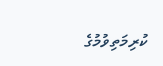ކުރިމަތިވުމުގެ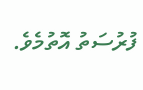ފުރުސަތު އޮތުމެވެ.